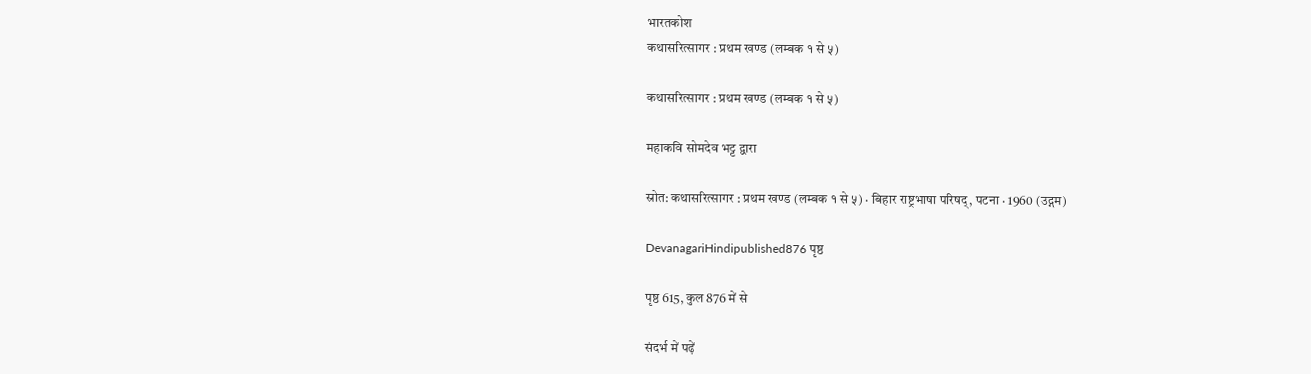भारतकोश
कथासरित्सागर : प्रथम खण्ड (लम्बक १ से ५)

कथासरित्सागर : प्रथम खण्ड (लम्बक १ से ५)

महाकवि सोमदेव भट्ट द्वारा

स्रोत: कथासरित्सागर : प्रथम खण्ड (लम्बक १ से ५) · बिहार राष्ट्रभाषा परिषद्, पटना · 1960 (उद्गम)

DevanagariHindipublished876 पृष्ठ

पृष्ठ 615, कुल 876 में से

संदर्भ में पढ़ें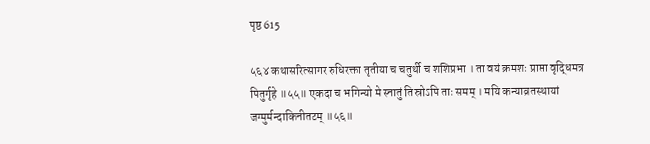पृष्ठ 615

५६४ कथासरित्सागर रुधिरक्ता तृतीया च चतुर्थी च शशिप्रभा । ता वयं क्रमशः प्राप्ता वृद्धिमत्र पितुर्गृहे ॥५५॥ एकदा च भगिन्यो मे स्नातुं तिस्रोऽपि ताः समम् । मयि कन्याव्रतस्थायां जग्मुर्मन्दाकिनीतटम् ॥५६॥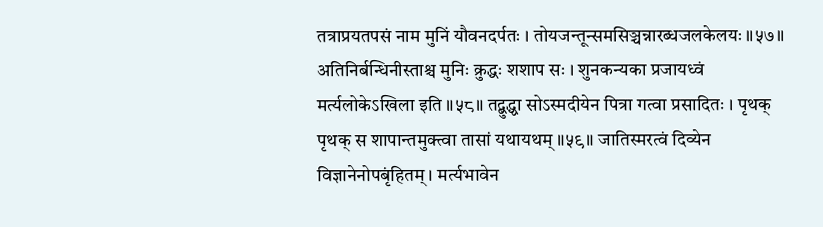तत्राप्रयतपसं नाम मुनिं यौवनदर्पतः । तोयजन्तून्समसिञ्चन्नारब्धजलकेलयः ॥५७॥ अतिनिर्बन्धिनीस्ताश्च मुनिः क्रुद्धः शशाप सः । शुनकन्यका प्रजायध्वं मर्त्यलोकेऽखिला इति ॥५८॥ तद्बुद्ध्वा सोऽस्मदीयेन पित्रा गत्वा प्रसादितः । पृथक् पृथक् स शापान्तमुक्त्वा तासां यथायथम् ॥५९॥ जातिस्मरत्वं दिव्येन विज्ञानेनोपबृंहितम् । मर्त्यभावेन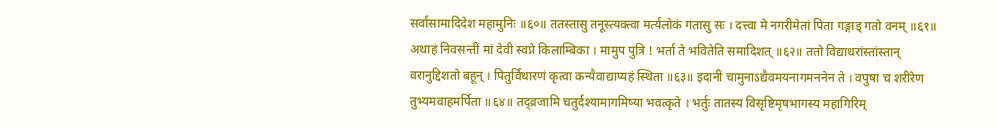सर्वासामादिदेश महामुनिः ॥६०॥ ततस्तासु तनूस्त्यक्त्वा मर्त्यलोकं गतासु सः । दत्त्वा मे नगरीमेतां पिता गङ्गाड् गतो वनम् ॥६१॥ अथाहं निवसन्तीं मां देवी स्वप्ने किलाम्बिका । मामुप पुत्रि ! भर्ता ते भवितेति समादिशत् ॥६२॥ ततो विद्याधरांस्तांस्तान् वरानुद्दिशतो बहून् । पितुर्विधारणं कृत्वा कन्यैवाद्याप्यहं स्थिता ॥६३॥ इदानीं चामुनाऽद्यैवमयनागमननेन ते । वपुषा च शरीरेण तुभ्यमवाहमर्पिता ॥६४॥ तद्व्रजामि चतुर्दश्यामागमिष्या भवत्कृते । भर्तुः तातस्य विसृष्टिमृषभागस्य महागिरिम्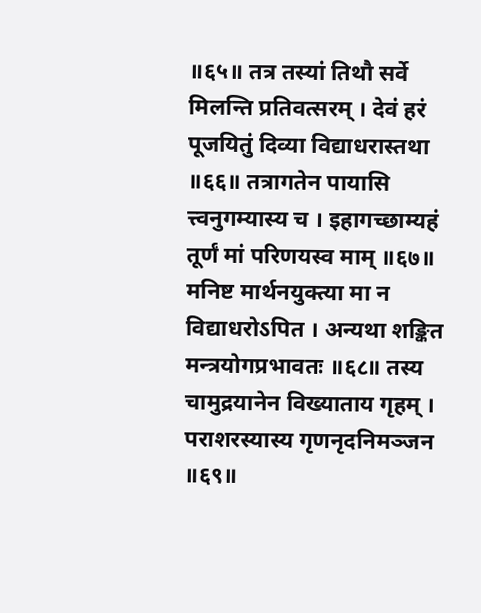॥६५॥ तत्र तस्यां तिथौ सर्वे मिलन्ति प्रतिवत्सरम् । देवं हरं पूजयितुं दिव्या विद्याधरास्तथा ॥६६॥ तत्रागतेन पायासि त्त्वनुगम्यास्य च । इहागच्छाम्यहं तूर्णं मां परिणयस्व माम् ॥६७॥ मनिष्ट मार्थनयुक्त्या मा न विद्याधरोऽपित । अन्यथा शङ्कित मन्त्रयोगप्रभावतः ॥६८॥ तस्य चामुद्रयानेन विख्याताय गृहम् । पराशरस्यास्य गृणनृदनिमञ्जन ॥६९॥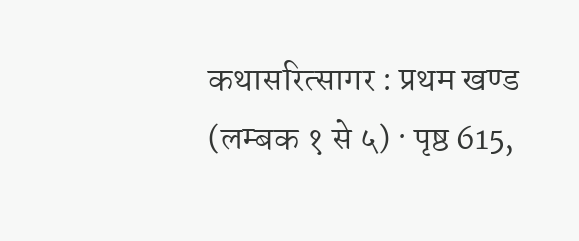कथासरित्सागर : प्रथम खण्ड (लम्बक १ से ५) · पृष्ठ 615,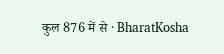कुल 876 में से · BharatKosha